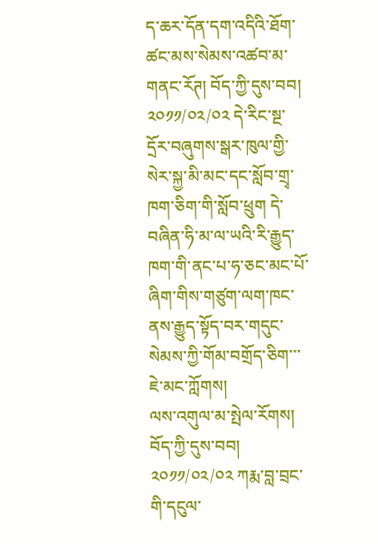ད་ཆར་དོན་དག་འདིའི་ཐོག་ཚང་མས་སེམས་འཚབ་མ་གནང་རོཊ། བོད་ཀྱི་དུས་བབ། ༢༠༡༡/༠༢/༠༢ དེ་རིང་སྔ་དྲོར་བཞུགས་སྒར་ཁུལ་གྱི་སེར་སྐྱ་མི་མང་དང་སློབ་གྲྭ་ཁག་ཅིག་གི་སློབ་ཕྲུག དེ་བཞིན་ཧི་མ་ལ་ཡའི་རི་རྒྱུད་ཁག་གི་ནང་པ་ཧ་ཅང་མང་པོ་ཞིག་གིས་གཙུག་ལག་ཁང་ནས་རྒྱུད་སྟོད་བར་གདུང་སེམས་ཀྱི་གོམ་བགྲོད་ཅིག་་་ ཇེ་མང་ཀློགས།
ལས་འགུལ་མ་སྤེལ་རོགས། བོད་ཀྱི་དུས་བབ། ༢༠༡༡/༠༢/༠༢ ཀརྨ་བླ་བྲང་གི་དངུལ་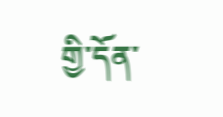གྱི་དོན་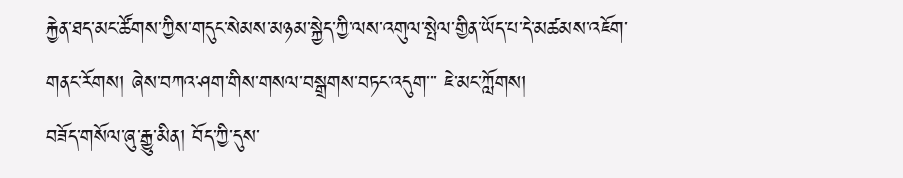རྐྱེན་ཐད་མང་ཚོགས་ཀྱིས་གདུང་སེམས་མཉམ་སྐྱེད་ཀྱི་ལས་འགུལ་སྤེལ་གྱིན་ཡོད་པ་དེ་མཚམས་འཇོག་གནང་རོགས། ཞེས་བཀའ་ཤག་གིས་གསལ་བསྒྲགས་བཏང་འདུག་་་ ཇེ་མང་ཀློགས།
བཟོད་གསོལ་ཞུ་རྒྱུ་མིན། བོད་ཀྱི་དུས་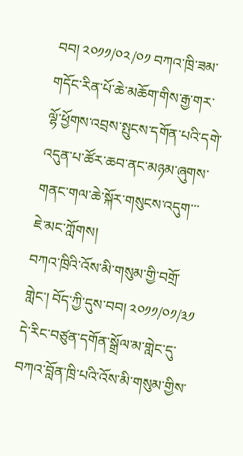བབ། ༢༠༡༡/༠༢/༠༡ བཀའ་ཁྲི་ཟམ་གདོང་རིན་པོ་ཆེ་མཆོག་གིས་རྒྱ་གར་ལྷོ་ཕྱོགས་འབྲས་སྤུངས་དགོན་པའི་དགེ་འདུན་པ་ཚོར་ཆབ་ནང་མཉམ་ཞུགས་གནང་གལ་ཆེ་སྐོར་གསུངས་འདུག་་་ ཇེ་མང་ཀློགས།
བཀའ་ཁྲིའི་འོས་མི་གསུམ་གྱི་བགྲོ་གླེང་། བོད་ཀྱི་དུས་བབ། ༢༠༡༡/༠༡/༣༡ དེ་རིང་བཙུན་དགོན་སྒྲོལ་མ་གླེང་དུ་བཀའ་བློན་ཁྲི་པའི་འོས་མི་གསུམ་གྱིས་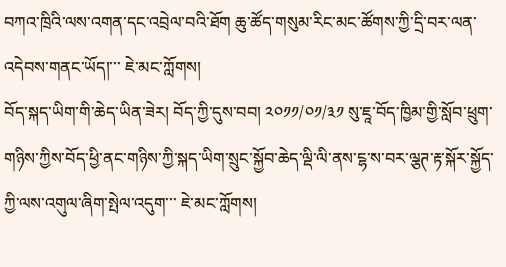བཀའ་ཁྲིའི་ལས་འགན་དང་འབྲེལ་བའི་ཐོག ཆུ་ཚོད་གསུམ་རིང་མང་ཚོགས་ཀྱི་དྲི་བར་ལན་འདེབས་གནང་ཡོད།་་་ ཇེ་མང་ཀློགས།
བོད་སྐད་ཡིག་གི་ཆེད་ཡིན་ཟེར། བོད་ཀྱི་དུས་བབ། ༢༠༡༡/༠༡/༣༡ སུ་ཇཱ་བོད་ཁྱིམ་གྱི་སློབ་ཕྲུག་གཉིས་ཀྱིས་བོད་ཕྱི་ནང་གཉིས་ཀྱི་སྐད་ཡིག་སྲུང་སྐྱོབ་ཆེད་ལྡི་ལི་ནས་ངྷ་ས་བར་ལྕཊ་རྟ་སྐོར་སྐྱོད་ཀྱི་ལས་འགུལ་ཞིག་སྤེལ་འདུག་་་ ཇེ་མང་ཀློགས།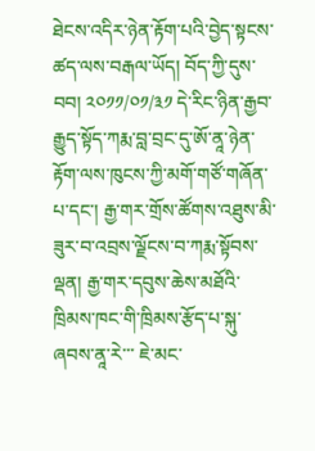ཐེངས་འདིར་ཉེན་རྟོག་པའི་བྱེད་སྟངས་ཚད་ལས་བརྒལ་ཡོད། བོད་ཀྱི་དུས་བབ། ༢༠༡༡/༠༡/༣༡ དེ་རིང་ཉིན་རྒྱབ་རྒྱུད་སྟོད་ཀརྨ་བླ་བྲང་དུ་ཨོ་ནཱ་ཉེན་རྟོག་ལས་ཁུངས་ཀྱི་མགོ་གཙོ་གཞོན་པ་དང་། རྒྱ་གར་གྲོས་ཚོགས་འཐུས་མི་ཟུར་བ་འབྲས་ལྗོངས་བ་ཀརྨ་སྟོབས་ལྡན། རྒྱ་གར་དབུས་ཆེས་མཐོའི་ཁྲིམས་ཁང་གི་ཁྲིམས་རྩོད་པ་སྐུ་ཞབས་ནཱ་རེ་་་ ཇེ་མང་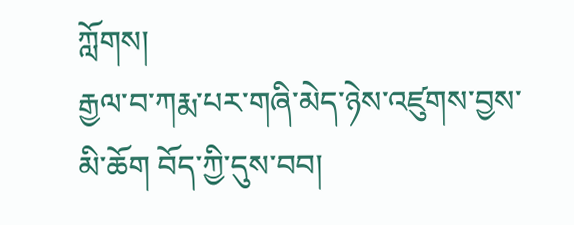ཀློགས།
རྒྱལ་བ་ཀརྨ་པར་གཞི་མེད་ཉེས་འཛུགས་བྱས་མི་ཆོག བོད་ཀྱི་དུས་བབ།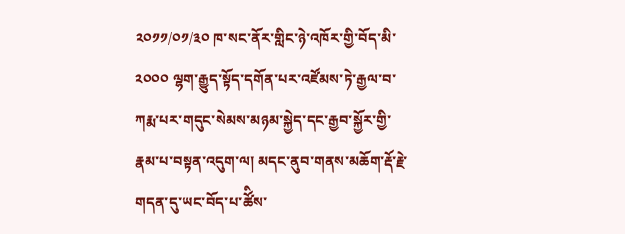༢༠༡༡/༠༡/༣༠ ཁ་སང་ནོར་གླིང་ཉེ་འཁོར་གྱི་བོད་མི་ ༢༠༠༠ ལྷག་རྒྱུད་སྟོད་དགོན་པར་འཛོམས་ཏེ་རྒྱལ་བ་ཀརྨ་པར་གདུང་སེམས་མཉམ་སྐྱེད་དང་རྒྱབ་སྐྱོར་གྱི་རྣམ་པ་བསྟན་འདུག་ལ། མདང་ནུབ་གནས་མཆོག་རྡོ་རྗེ་གདན་དུ་ཡང་བོད་པ་ཚོིས་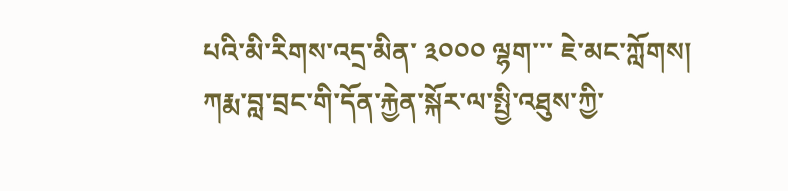པའི་མི་རིགས་འདྲ་མིན་ ༣༠༠༠ ལྷག་་་ ཇེ་མང་ཀློགས།
ཀརྨ་བླ་བྲང་གི་དོན་རྐྱེན་སྐོར་ལ་སྤྱི་འཐུས་ཀྱི་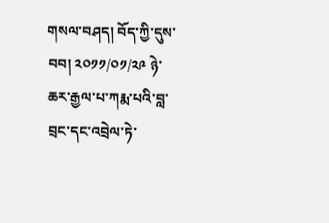གསལ་བཤད། བོད་ཀྱི་དུས་བབ། ༢༠༡༡/༠༡/༢༩ ཉེ་ཆར་རྒྱལ་པ་ཀརྨ་པའི་བླ་བྲང་དང་འབྲེལ་ཏེ་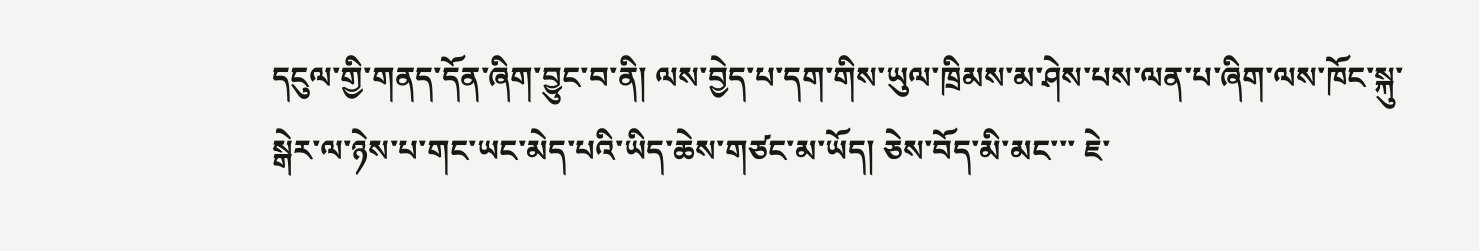དངུལ་གྱི་གནད་དོན་ཞིག་བྱུང་བ་ནི། ལས་བྱེད་པ་དག་གིས་ཡུལ་ཁྲིམས་མ་ཤེས་པས་ལན་པ་ཞིག་ལས་ཁོང་སྐུ་སྒེར་ལ་ཉེས་པ་གང་ཡང་མེད་པའི་ཡིད་ཆེས་གཙང་མ་ཡོད། ཅེས་བོད་མི་མང་་་ ཇེ་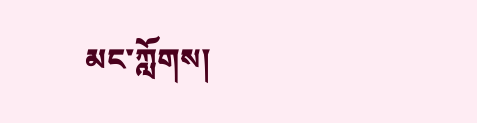མང་ཀློགས།